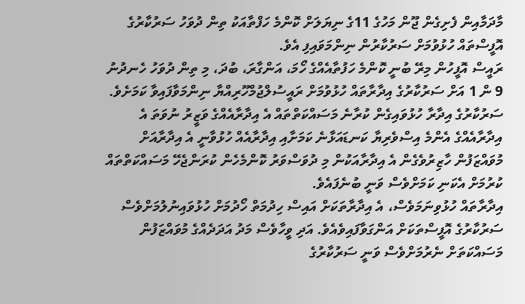މާދަމާއިން ފެށިގެން ޖޫން މަހުގެ 11ގެ ނިޔަލަށް ކޮންމެ ހަފްތާއަކު ތިން ދުވަހު ސަރުކާރުގެ އޮފީސްތައް ހުޅުވުމަށް ސަރުކާރުން ނިންމަވައިފި އެވެ.
ރައީސް އޮފީހުން މިރޭ ބުނީ ކޮންމެ ހަފުތާއެއްގެ ހޯމަ، އަންގާރަ، ބުދަ، މި ތިން ދުވަހު ހެނދުނު 9 ން 1 އަށް ސަރުކާރުގެ އިދާރާތައް ހުޅުވުމަށް ރައީސުލްޖުމްހޫރިއްޔާ ނިންމަވާފައިވާ ކަމަށެވެ.
ސަރުކާރުގެ އިދާރާ ހުޅުވައިގެން ކުރާނެ މަސައްކަތްތައް އެ އިދާރާއެއްގެ ވަޒީރު ނުވަތަ އެ އިދާރާއެއްގެ އެންމެ އިސްވެރިޔާ ކަނޑައަޅާނެ ކަމަށާއި އިދާރާއެއް ހުޅުވާނީ އެ އިދާރާއަށް މުވައްޒަފުން ހާޒިރުވެގެން އެ އިދާރާއަކުން މި ދުވަސްވަރު ކޮންމެހެން ކުރަންޖެހޭ މަސައްކަތްތައް ކުރުމަށް އެކަނި ކަމަށްވެސް ވަނީ ބުނެފައެވެ.
އިދާރާތައް ހުޅުވިނަމަވެސް، އެ އިދާރާތަކަށް އައިސް ހިދުމަތް ހޯދުމަށް ހުޅުވައިނުލުމަށްވެސް ސަރުކާރުގެ އޮފީސްތަކަށް އަންގަވާފައިވެއެވެ. އަދި ވީހާވެސް މަދު އަދަދެއްގެ މުވައްޒަފުން މަސައްކަތަށް ނެރުމަށްވެސް ވަނީ ސަރުކާރުގެ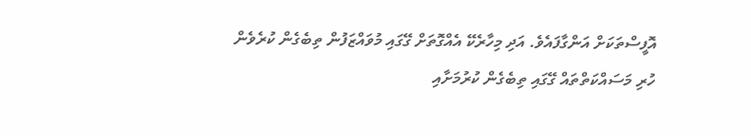އޮފީސްތަކަށް އަންގާފައެވެ. އަދި މިހާރެކޭ އެއްގޮތަށް ގޭގައި މުވައްޒަފުން ތިބެގެން ކުރެވެން ހުރި މަސައްކަތްތައް ގޭގައި ތިބެގެން ކުރުމަށާއި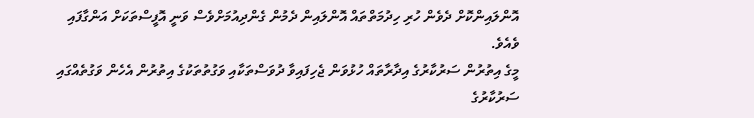އޮންލައިންކޮށް ދެވެން ހުރި ހިދުމަތްތައް އޮންލައިން ދެމުން ގެންދިއުމަށްވެސް ވަނީ އޮފީސްތަކަށް އަންގާފައި ވެއެވެ.
މީގެ އިތުރުން ސަރުކާރުގެ އިދާރާތައް ހުޅުވަން ޖެހިފައިވާ ދުވަސްތަކާއި ވަގުތުތަކުގެ އިތުރުން އެހެން ވަގުތެއްގައި ސަރުކާރުގެ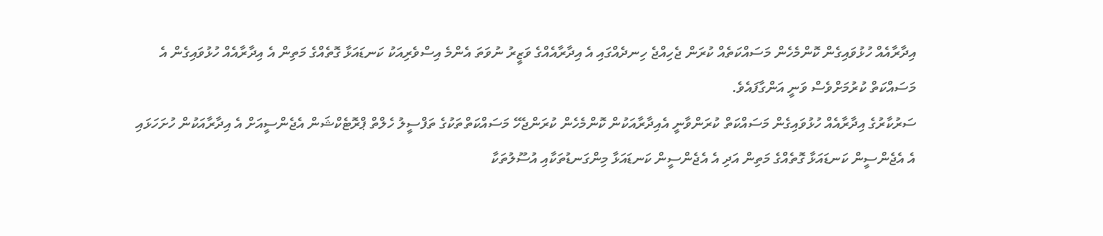އިދާރާއެއް ހުޅުވައިގެން ކޮންމެހެން މަސައްކަތެއް ކުރަން ޖެހިއްޖެ ހިނދެއްގައި އެ އިދާރާއެއްގެ ވަޒީރު ނުވަތަ އެންމެ އިސްވެރިއަކު ކަނޑައަޅާ ގޮތެއްގެ މަތިން އެ އިދާރާއެއް ހުޅުވައިގެން އެ މަސައްކަތް ކުރުމަށްވެސް ވަނީ އަންގާފައެވެ.
ސަރުކާރުގެ އިދާރާއެއް ހުޅުވައިގެން މަސައްކަތް ކުރަންވާނީ އެއިދާރާއަކުން ކޮންމެހެން ކުރަންޖެހޭ މަސައްކަތްތަކުގެ ތަފްސީލު ހެލްތް ޕްރޮޓެކްޝަން އެޖެންސީއަށް އެ އިދާރާއަކުން ހުށަހަޅައި އެ އެޖެންސީން ކަނޑައަޅާ ގޮތެއްގެ މަތިން އަދި އެ އެޖެންސީން ކަނޑައަޅާ މިންގަނޑުތަކާއި އުސޫލުތަކާ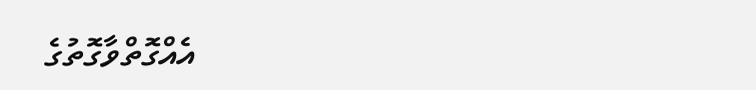އެއްގޮތްވާގޮތުގެ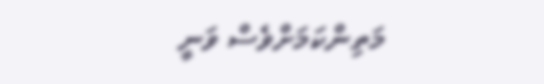މަތިންކަމަށްވެސް ވަނީ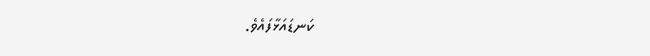ކަނޑައަޅާފައެވެ.